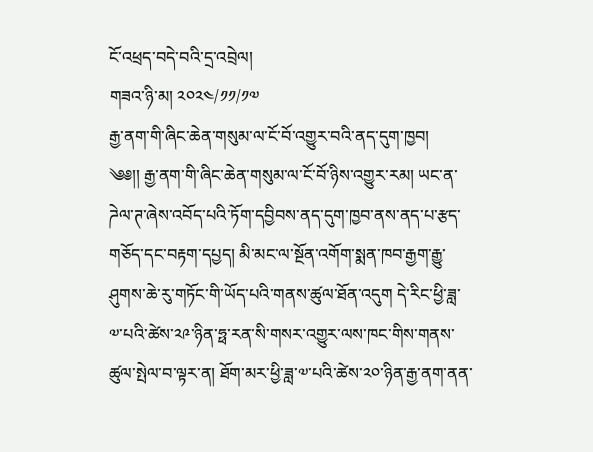ངོ་འཕྲད་བདེ་བའི་དྲ་འབྲེལ།
གཟའ་ཉི་མ། ༢༠༢༤/༡༡/༡༧
རྒྱ་ནག་གི་ཞིང་ཆེན་གསུམ་ལ་ངོ་བོ་འགྱུར་བའི་ནད་དུག་ཁྱབ།
༄༅།། རྒྱ་ནག་གི་ཞིང་ཆེན་གསུམ་ལ་ངོ་བོ་ཉིས་འགྱུར་རམ། ཡང་ན་ཌེལ་ཊ་ཞེས་འབོད་པའི་ཏོག་དབྱིབས་ནད་དུག་ཁྱབ་ནས་ནད་པ་རྩད་གཅོད་དང་བརྟག་དཔྱད། མི་མང་ལ་སྔོན་འགོག་སྨན་ཁབ་རྒྱག་རྒྱུ་ཤུགས་ཆེ་རུ་གཏོང་གི་ཡོད་པའི་གནས་ཚུལ་ཐོན་འདུག དེ་རིང་ཕྱི་ཟླ་༧་པའི་ཚེས་༢༩་ཉིན་ཧྥ་རན་སི་གསར་འགྱུར་ལས་ཁང་གིས་གནས་ཚུལ་སྤེལ་བ་ལྟར་ན། ཐོག་མར་ཕྱི་ཟླ་༧་པའི་ཚེས་༢༠་ཉིན་རྒྱ་ནག་ནན་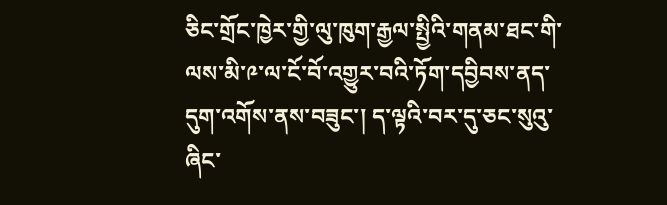ཅིང་གྲོང་ཁྱེར་གྱི་ལུ་ཁུག་རྒྱལ་སྤྱིའི་གནམ་ཐང་གི་ལས་མི་༩་ལ་ངོ་བོ་འགྱུར་བའི་ཏོག་དབྱིབས་ནད་དུག་འགོས་ནས་བཟུང་། ད་ལྟའི་བར་དུ་ཅང་སུའུ་ཞིང་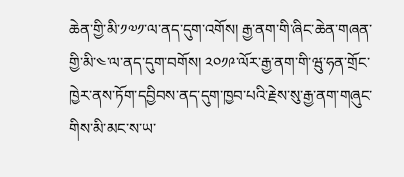ཆེན་གྱི་མི་༡༧༡་ལ་ནད་དུག་འགོས། རྒྱ་ནག་གི་ཞིང་ཆེན་གཞན་གྱི་མི་༤་ལ་ནད་དུག་བགོས། ༢༠༡༩་ལོར་རྒྱ་ནག་གི་ཝུ་ཧན་གྲོང་ཁྱེར་ནས་ཏོག་དབྱིབས་ནད་དུག་ཁྱབ་པའི་རྗེས་སུ་རྒྱ་ནག་གཞུང་གིས་མི་མང་ས་ཡ་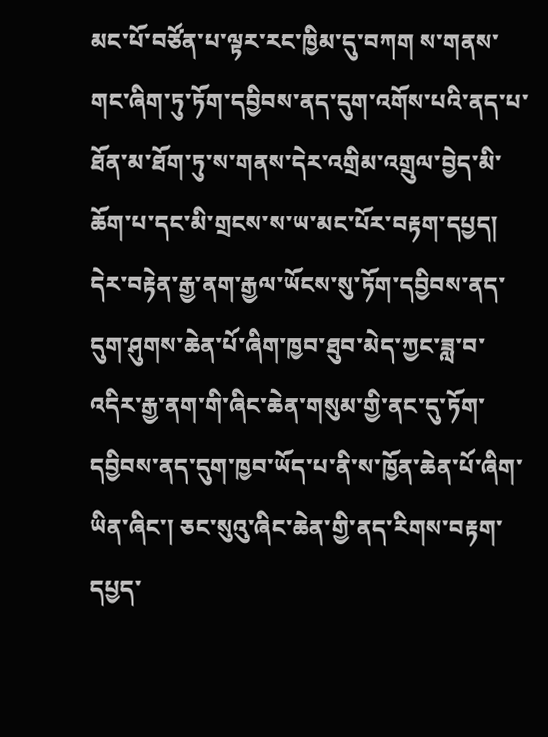མང་པོ་བཙོན་པ་ལྟར་རང་ཁྱིམ་དུ་བཀག ས་གནས་གང་ཞིག་ཏུ་ཏོག་དབྱིབས་ནད་དུག་འགོས་པའི་ནད་པ་ཐོན་མ་ཐོག་ཏུ་ས་གནས་དེར་འགྲིམ་འགྲུལ་བྱེད་མི་ཆོག་པ་དང་མི་གྲངས་ས་ཡ་མང་པོར་བརྟག་དཔྱད། དེར་བརྟེན་རྒྱ་ནག་རྒྱལ་ཡོངས་སུ་ཏོག་དབྱིབས་ནད་དུག་ཤུགས་ཆེན་པོ་ཞིག་ཁྱབ་ཐུབ་མེད་ཀྱང་ཟླ་བ་འདིར་རྒྱ་ནག་གི་ཞིང་ཆེན་གསུམ་གྱི་ནང་དུ་ཏོག་དབྱིབས་ནད་དུག་ཁྱབ་ཡོད་པ་ནི་ས་ཁྱོན་ཆེན་པོ་ཞིག་ཡིན་ཞིང་། ཅང་སུའུ་ཞིང་ཆེན་གྱི་ནད་རིགས་བརྟག་དཔྱད་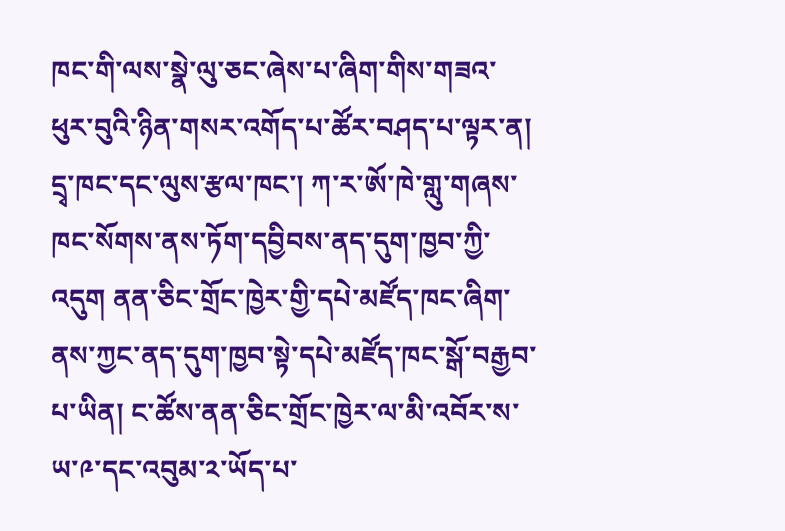ཁང་གི་ལས་སྣེ་ལུ་ཅང་ཞེས་པ་ཞིག་གིས་གཟའ་ཕུར་བུའི་ཉིན་གསར་འགོད་པ་ཚོར་བཤད་པ་ལྟར་ན། དྲྭ་ཁང་དང་ལུས་རྩལ་ཁང་། ཀ་ར་ཨོ་ཁེ་གླུ་གཞས་ཁང་སོགས་ནས་ཏོག་དབྱིབས་ནད་དུག་ཁྱབ་ཀྱི་འདུག ནན་ཅིང་གྲོང་ཁྱེར་གྱི་དཔེ་མཛོད་ཁང་ཞིག་ནས་ཀྱང་ནད་དུག་ཁྱབ་སྟེ་དཔེ་མཛོད་ཁང་སྒོ་བརྒྱབ་པ་ཡིན། ང་ཚོས་ནན་ཅིང་གྲོང་ཁྱེར་ལ་མི་འབོར་ས་ཡ་༩་དང་འབུམ་༢་ཡོད་པ་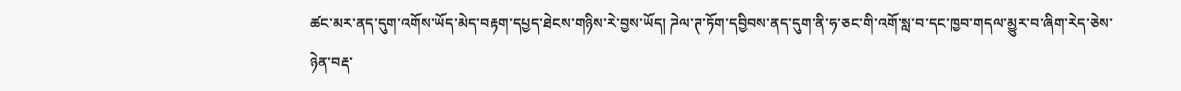ཚང་མར་ནད་དུག་འགོས་ཡོད་མེད་བརྟག་དཔྱད་ཐེངས་གཉིས་རེ་བྱས་ཡོད། ཌེལ་ཊ་ཏོག་དབྱིབས་ནད་དུག་ནི་ཧ་ཅང་གི་འགོ་སླ་བ་དང་ཁྱབ་གདལ་མྱུར་བ་ཞིག་རེད་ཅེས་ཉེན་བརྡ་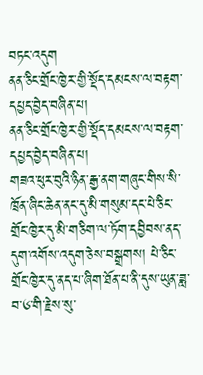བཏང་འདུག
ནན་ཅིང་གྲོང་ཁྱེར་གྱི་སྡོད་དམངས་ལ་བརྟག་དཔྱད་བྱེད་བཞིན་པ།
ནན་ཅིང་གྲོང་ཁྱེར་གྱི་སྡོད་དམངས་ལ་བརྟག་དཔྱད་བྱེད་བཞིན་པ།
གཟའ་ཕུར་བུའི་ཉིན་རྒྱ་ནག་གཞུང་གིས་སི་ཁྲོན་ཞིང་ཆེན་ནང་དུ་མི་གསུམ་དང་པེ་ཅིང་གྲོང་ཁྱེར་དུ་མི་གཅིག་ལ་ཏོག་དབྱིབས་ནད་དུག་འགོས་འདུག་ཅེས་བསྒྲགས། པེ་ཅིང་གྲོང་ཁྱེར་དུ་ནད་པ་ཞིག་ཐོན་པ་ནི་དུས་ཡུན་ཟླ་བ་༦་གི་རྗེས་སུ་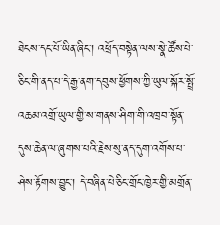ཐེངས་དང་པོ་ཡིན་ཞིང་། འཕྲོད་བསྟེན་ལས་སྣེ་ཚོས་པེ་ཅིང་གི་ནད་པ་དེ་རྒྱ་ནག་དབུས་ཕྱོགས་ཀྱི་ཡུལ་སྐོར་སྤྲོ་འཆམ་འགྲོ་ཡུལ་གྱི་ས་གནས་ཤིག་གི་འཁྲབ་སྟོན་དུས་ཆེན་ལ་ཞུགས་པའི་རྗེས་སུ་ནད་དུག་འགོས་པ་ཤེས་རྟོགས་བྱུང་། དེ་བཞིན་པེ་ཅིང་གྲོང་ཁྱེར་གྱི་མགྲོན་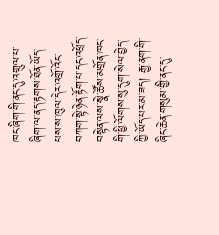ཁང་ཞིག་གི་ནང་དུ་འགྲུལ་པ་ཞིག་ལ་ནད་རྟགས་ཐོན་ཡོད་པས་ས་ཁུལ་དེར་འགྲོ་འོང་བཀག་སྟེ་ཉེན་རྟོག་པ་དང་འཕྲོད་བསྟེན་ལས་སྣེ་ཚོས་མགྲོན་ཁང་གི་ཕྱི་ལོགས་སུ་དུག་སེལ་བྱེད་ཀྱི་ཡོད་པར་མ་ཟད། རྒྱ་ནག་གི་ཞིང་ཆེན་གསུམ་གྱི་ནང་དུ་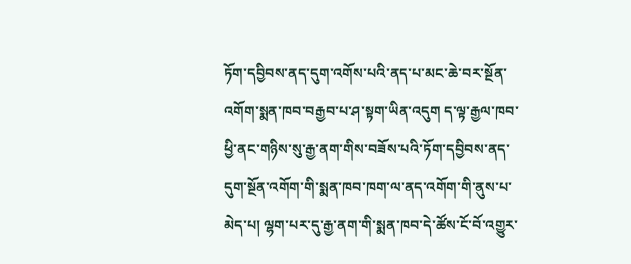ཏོག་དབྱིབས་ནད་དུག་འགོས་པའི་ནད་པ་མང་ཆེ་བར་སྔོན་འགོག་སྨན་ཁབ་བརྒྱབ་པ་ཤ་སྟག་ཡིན་འདུག ད་ལྟ་རྒྱལ་ཁབ་ཕྱི་ནང་གཉིས་སུ་རྒྱ་ནག་གིས་བཟོས་པའི་ཏོག་དབྱིབས་ནད་དུག་སྔོན་འགོག་གི་སྨན་ཁབ་ཁག་ལ་ནད་འགོག་གི་ནུས་པ་མེད་པ། ལྷག་པར་དུ་རྒྱ་ནག་གི་སྨན་ཁབ་དེ་ཚོས་ངོ་བོ་འགྱུར་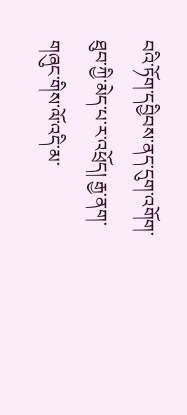བའི་ཏོག་དབྱིབས་ནད་དུག་འགོག་ཐུབ་ཀྱི་མེད་པ་ར་འཕྲོད། རྒྱ་ནག་གཞུང་གིས་ལོ་འདི་མ་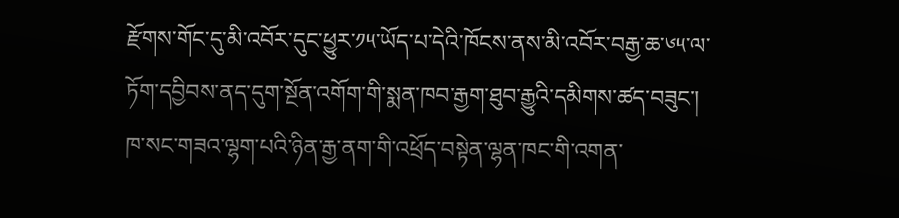རྫོགས་གོང་དུ་མི་འབོར་དུང་ཕྱུར་༡༥་ཡོད་པ་དེའི་ཁོངས་ནས་མི་འབོར་བརྒྱ་ཆ་༦༥་ལ་ཏོག་དབྱིབས་ནད་དུག་སྔོན་འགོག་གི་སྨན་ཁབ་རྒྱག་ཐུབ་རྒྱུའི་དམིགས་ཚད་བཟུང་། ཁ་སང་གཟའ་ལྷག་པའི་ཉིན་རྒྱ་ནག་གི་འཕྲོད་བསྟེན་ལྷན་ཁང་གི་འགན་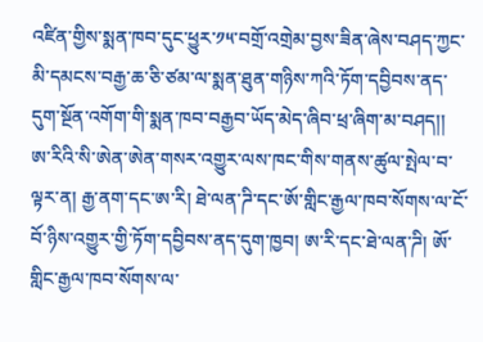འཛིན་གྱིས་སྨན་ཁབ་དུང་ཕྱུར་༡༥་བགྲོ་འགྲེམ་བྱས་ཟིན་ཞེས་བཤད་ཀྱང་མི་དམངས་བརྒྱ་ཆ་ཅི་ཙམ་ལ་སྨན་ཐུན་གཉིས་ཀའི་ཏོག་དབྱིབས་ནད་དུག་སྔོན་འགོག་གི་སྨན་ཁབ་བརྒྱབ་ཡོད་མེད་ཞིབ་ཕྲ་ཞིག་མ་བཤད།།
ཨ་རིའི་སི་ཨེན་ཨེན་གསར་འགྱུར་ལས་ཁང་གིས་གནས་ཚུལ་སྤེལ་བ་ལྟར་ན། རྒྱ་ནག་དང་ཨ་རི། ཐེ་ལན་ཌི་དང་ཨོ་གླིང་རྒྱལ་ཁབ་སོགས་ལ་ངོ་བོ་ཉིས་འགྱུར་གྱི་ཏོག་དབྱིབས་ནད་དུག་ཁྱབ། ཨ་རི་དང་ཐེ་ལན་ཌི། ཨོ་གླིང་རྒྱལ་ཁབ་སོགས་ལ་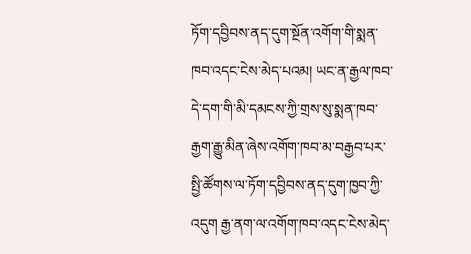ཏོག་དབྱིབས་ནད་དུག་སྔོན་འགོག་གི་སྨན་ཁབ་འདང་ངེས་མེད་པའམ། ཡང་ན་རྒྱལ་ཁབ་དེ་དག་གི་མི་དམངས་ཀྱི་གྲས་སུ་སྨན་ཁབ་རྒྱག་རྒྱུ་མིན་ཞེས་འགོག་ཁབ་མ་བརྒྱབ་པར་སྤྱི་ཚོགས་ལ་ཏོག་དབྱིབས་ནད་དུག་ཁྱབ་ཀྱི་འདུག རྒྱ་ནག་ལ་འགོག་ཁབ་འདང་ངེས་མེད་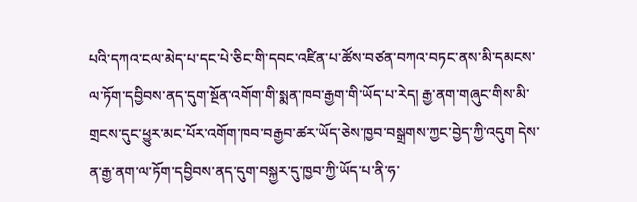པའི་དཀའ་ངལ་མེད་པ་དང་པེ་ཅིང་གི་དབང་འཛིན་པ་ཚོས་བཙན་བཀའ་བཏང་ནས་མི་དམངས་ལ་ཏོག་དབྱིབས་ནད་དུག་སྔོན་འགོག་གི་སྨན་ཁབ་རྒྱག་གི་ཡོད་པ་རེད། རྒྱ་ནག་གཞུང་གིས་མི་གྲངས་དུང་ཕྱུར་མང་པོར་འགོག་ཁབ་བརྒྱབ་ཚར་ཡོད་ཅེས་ཁྱབ་བསྒྲགས་ཀྱང་བྱེད་ཀྱི་འདུག དེས་ན་རྒྱ་ནག་ལ་ཏོག་དབྱིབས་ནད་དུག་བསྐྱར་དུ་ཁྱབ་ཀྱི་ཡོད་པ་ནི་ཧ་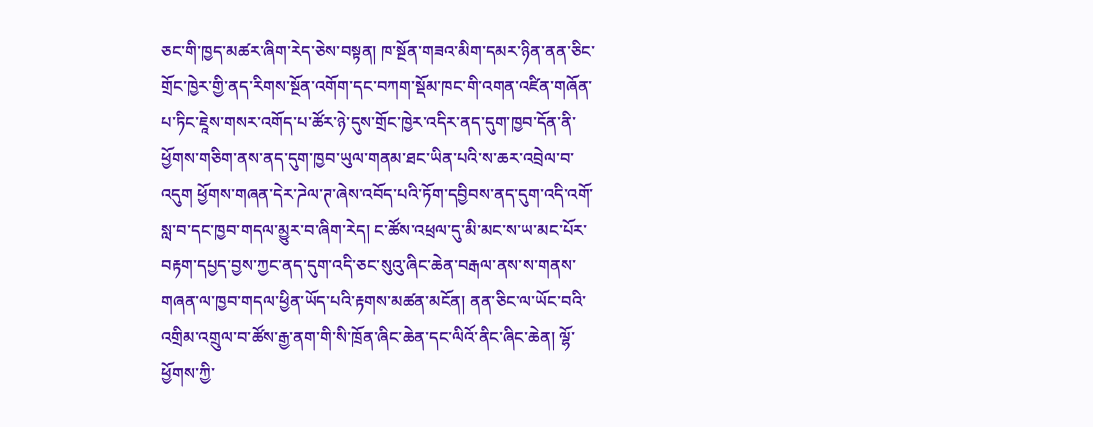ཅང་གི་ཁྱད་མཚར་ཞིག་རེད་ཅེས་བསྟན། ཁ་སྔོན་གཟའ་མིག་དམར་ཉིན་ནན་ཅིང་གྲོང་ཁྱེར་གྱི་ནད་རིགས་སྔོན་འགོག་དང་བཀག་སྡོམ་ཁང་གི་འགན་འཛིན་གཞོན་པ་ཏིང་ཇཱེས་གསར་འགོད་པ་ཚོར་ཉེ་དུས་གྲོང་ཁྱེར་འདིར་ནད་དུག་ཁྱབ་དོན་ནི་ཕྱོགས་གཅིག་ནས་ནད་དུག་ཁྱབ་ཡུལ་གནམ་ཐང་ཡིན་པའི་ས་ཆར་འབྲེལ་བ་འདུག ཕྱོགས་གཞན་དེར་ཌེལ་ཊ་ཞེས་འབོད་པའི་ཏོག་དབྱིབས་ནད་དུག་འདི་འགོ་སླ་བ་དང་ཁྱབ་གདལ་མྱུར་བ་ཞིག་རེད། ང་ཚོས་འཕྲལ་དུ་མི་མང་ས་ཡ་མང་པོར་བརྟག་དཔྱད་བྱས་ཀྱང་ནད་དུག་འདི་ཅང་སུའུ་ཞིང་ཆེན་བརྒལ་ནས་ས་གནས་གཞན་ལ་ཁྱབ་གདལ་ཕྱིན་ཡོད་པའི་རྟགས་མཚན་མངོན། ནན་ཅིང་ལ་ཡོང་བའི་འགྲིམ་འགྲུལ་བ་ཚོས་རྒྱ་ནག་གི་སི་ཁྲོན་ཞིང་ཆེན་དང་ལིའོ་ནིང་ཞིང་ཆེན། ལྷོ་ཕྱོགས་ཀྱི་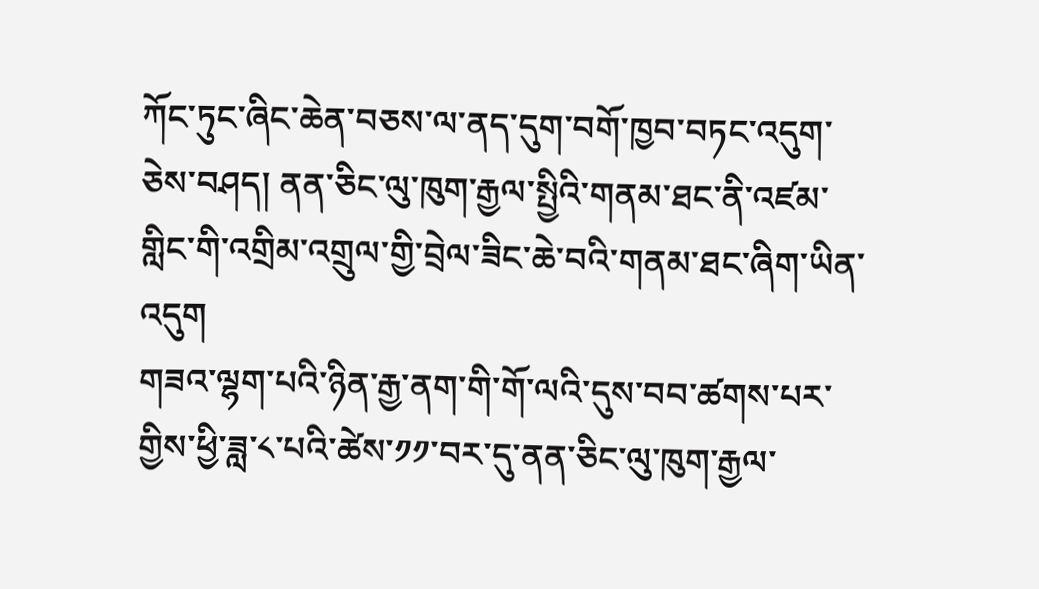ཀོང་ཏུང་ཞིང་ཆེན་བཅས་ལ་ནད་དུག་བགོ་ཁྱབ་བཏང་འདུག་ཅེས་བཤད། ནན་ཅིང་ལུ་ཁུག་རྒྱལ་སྤྱིའི་གནམ་ཐང་ནི་འཛམ་གླིང་གི་འགྲིམ་འགྲུལ་གྱི་བྲེལ་ཟིང་ཆེ་བའི་གནམ་ཐང་ཞིག་ཡིན་འདུག
གཟའ་ལྷག་པའི་ཉིན་རྒྱ་ནག་གི་གོ་ལའི་དུས་བབ་ཚགས་པར་གྱིས་ཕྱི་ཟླ་༨་པའི་ཚེས་༡༡་བར་དུ་ནན་ཅིང་ལུ་ཁུག་རྒྱལ་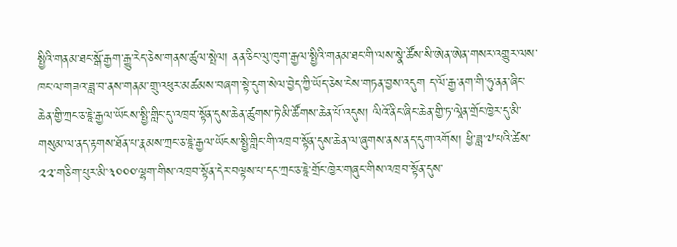སྤྱིའི་གནམ་ཐང་སྒོ་རྒྱག་རྒྱུ་རེད་ཅེས་གནས་ཚུལ་སྤེལ། ནན་ཅིང་ལུ་ཁུག་རྒྱལ་སྤྱིའི་གནམ་ཐང་གི་ལས་སྣེ་ཚོས་སི་ཨེན་ཨེན་གསར་འགྱུར་ལས་ཁང་ལ་གཟའ་ཟླ་བ་ནས་གནམ་གྲུ་འཕུར་མཚམས་བཞག་སྟེ་དུག་སེལ་བྱེད་ཀྱི་ཡོད་ཅེས་ངེས་གཏན་བྱས་འདུག ད་ལོ་རྒྱ་ནག་གི་ཧུ་ནན་ཞིང་ཆེན་གྱི་ཀྲང་ཅ་ཇཱེ་རྒྱལ་ཡོངས་སྤྱི་གླིང་དུ་འཁྲབ་སྟོན་དུས་ཆེན་ཚུགས་ཏེ་མི་ཚོགས་ཆེན་པོ་འདུས། ལིའོ་ནིང་ཞིང་ཆེན་གྱི་ཏ་ལཱེན་གྲོང་ཁྱེར་དུ་མི་གསུམ་ལ་ནད་རྟགས་ཐོན་པ་རྣམས་ཀྲང་ཅ་ཇཱེ་རྒྱལ་ཡོངས་སྤྱི་གླིང་གི་འཁྲབ་སྟོན་དུས་ཆེན་ལ་ཞུགས་ནས་ནད་དུག་འགོས། ཕྱི་ཟླ་༧་པའི་ཚེས་༢༢་གཅིག་པུར་མི་༣༠༠༠་ལྷག་གིས་འཁྲབ་སྟོན་དེར་བལྟས་པ་དང་ཀྲང་ཅ་ཇཱེ་གྲོང་ཁྱེར་གཞུང་གིས་འཁྲབ་སྟོན་དུས་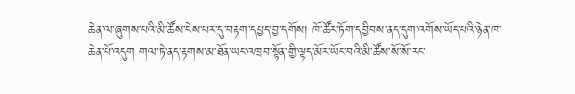ཆེན་ལ་ཞུགས་པའི་མི་ཚོས་ངེས་པར་དུ་བརྟག་དཔྱད་བྱ་དགོས། ཁོ་ཚོར་ཏོག་དབྱིབས་ནད་དུག་འགོས་ཡོད་པའི་ཉེན་ཁ་ཆེན་པོ་འདུག གལ་ཏེ་ནད་རྟགས་མ་ཐོན་ཡང་འཁྲབ་སྟོན་གྱི་ལྟད་མོར་ཡོང་བའི་མི་ཚོས་སོ་སོ་རང་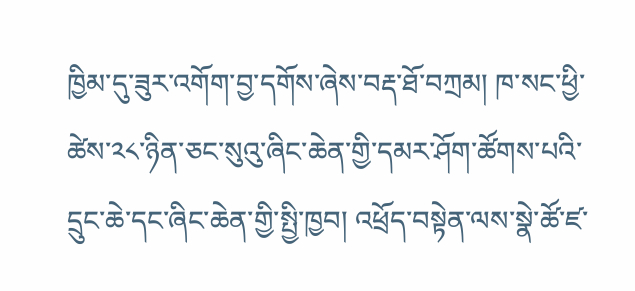ཁྱིམ་དུ་ཟུར་འགོག་བྱ་དགོས་ཞེས་བརྡ་ཐོ་བཀྲམ། ཁ་སང་ཕྱི་ཚེས་༢༨་ཉིན་ཅང་སུའུ་ཞིང་ཆེན་གྱི་དམར་ཤོག་ཚོགས་པའི་དྲུང་ཆེ་དང་ཞིང་ཆེན་གྱི་སྤྱི་ཁྱབ། འཕྲོད་བསྟེན་ལས་སྣེ་ཚོ་ཛ་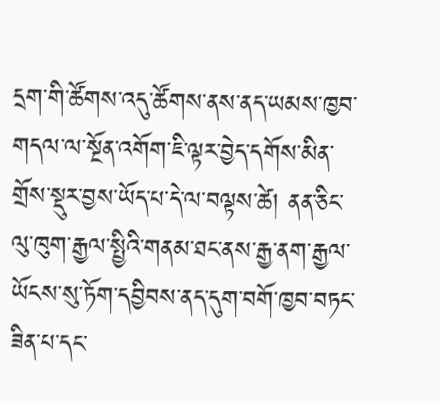དྲག་གི་ཚོགས་འདུ་ཚོགས་ནས་ནད་ཡམས་ཁྱབ་གདལ་ལ་སྔོན་འགོག་ཇི་ལྟར་བྱེད་དགོས་མིན་གྲོས་སྡུར་བྱས་ཡོད་པ་དེ་ལ་བལྟས་ཚེ། ནན་ཅིང་ལུ་ཁུག་རྒྱལ་སྤྱིའི་གནམ་ཐང་ནས་རྒྱ་ནག་རྒྱལ་ཡོངས་སུ་ཏོག་དབྱིབས་ནད་དུག་བགོ་ཁྱབ་བཏང་ཟིན་པ་དང་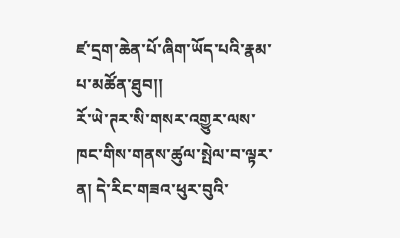ཛ་དྲག་ཆེན་པོ་ཞིག་ཡོད་པའི་རྣམ་པ་མཚོན་ཐུབ།།
རོ་ཡེ་ཊར་སི་གསར་འགྱུར་ལས་ཁང་གིས་གནས་ཚུལ་སྤེལ་བ་ལྟར་ན། དེ་རིང་གཟའ་ཕུར་བུའི་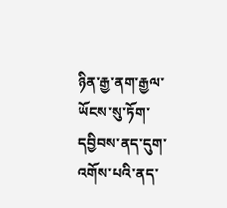ཉིན་རྒྱ་ནག་རྒྱལ་ཡོངས་སུ་ཏོག་དབྱིབས་ནད་དུག་འགོས་པའི་ནད་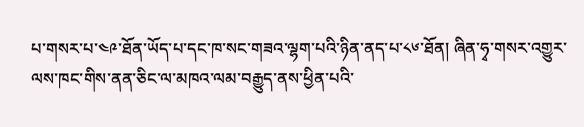པ་གསར་པ་༤༩་ཐོན་ཡོད་པ་དང་ཁ་སང་གཟའ་ལྷག་པའི་ཉིན་ནད་པ་༨༦་ཐོན། ཞིན་ཧྭ་གསར་འགྱུར་ལས་ཁང་གིས་ནན་ཅིང་ལ་མཁའ་ལམ་བརྒྱུད་ནས་ཕྱིན་པའི་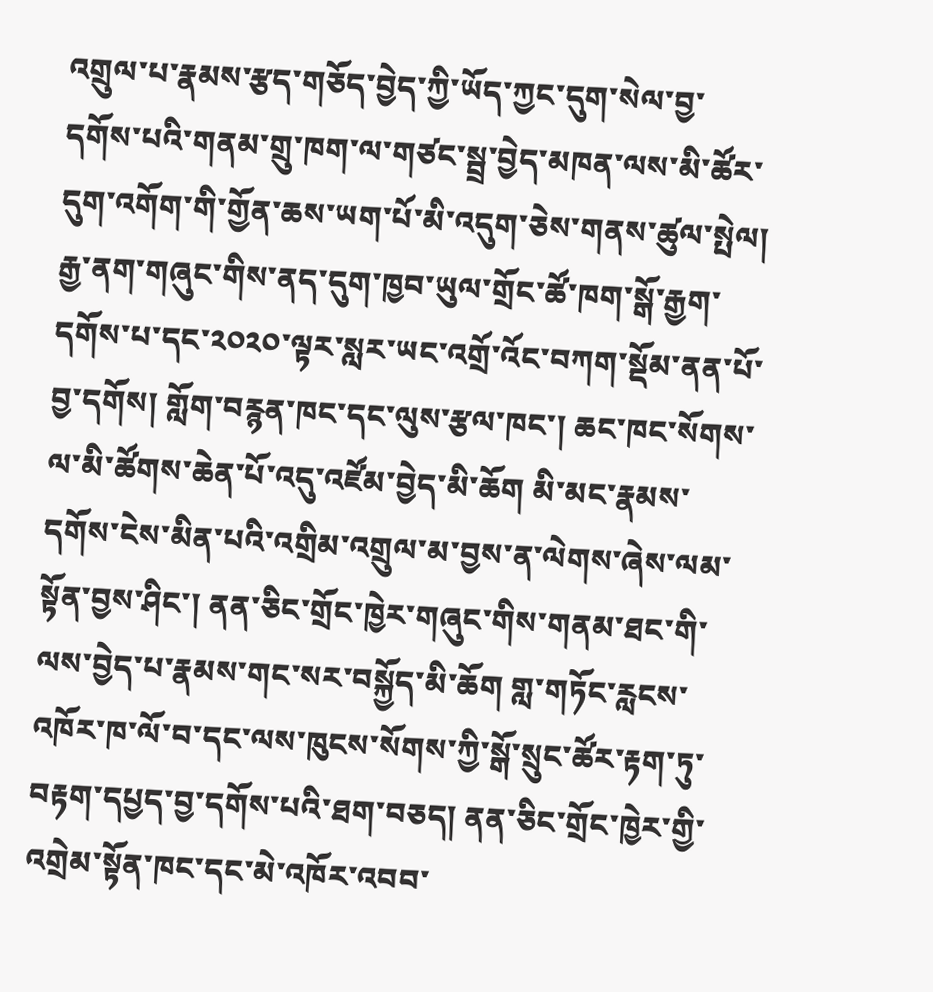འགྲུལ་པ་རྣམས་རྩད་གཅོད་བྱེད་ཀྱི་ཡོད་ཀྱང་དུག་སེལ་བྱ་དགོས་པའི་གནམ་གྲུ་ཁག་ལ་གཙང་སྦྲ་བྱེད་མཁན་ལས་མི་ཚོར་དུག་འགོག་གི་གྱོན་ཆས་ཡག་པོ་མི་འདུག་ཅེས་གནས་ཚུལ་སྤེལ། རྒྱ་ནག་གཞུང་གིས་ནད་དུག་ཁྱབ་ཡུལ་གྲོང་ཚོ་ཁག་སྒོ་རྒྱག་དགོས་པ་དང་༢༠༢༠་ལྟར་སླར་ཡང་འགྲོ་འོང་བཀག་སྡོམ་ནན་པོ་བྱ་དགོས། གློག་བརྙན་ཁང་དང་ལུས་རྩལ་ཁང་། ཆང་ཁང་སོགས་ལ་མི་ཚོགས་ཆེན་པོ་འདུ་འཛོམ་བྱེད་མི་ཆོག མི་མང་རྣམས་དགོས་ངེས་མིན་པའི་འགྲིམ་འགྲུལ་མ་བྱས་ན་ལེགས་ཞེས་ལམ་སྟོན་བྱས་ཤིང་། ནན་ཅིང་གྲོང་ཁྱེར་གཞུང་གིས་གནམ་ཐང་གི་ལས་བྱེད་པ་རྣམས་གང་སར་བསྐྱོད་མི་ཆོག གླ་གཏོང་རླངས་འཁོར་ཁ་ལོ་བ་དང་ལས་ཁུངས་སོགས་ཀྱི་སྒོ་སྲུང་ཚོར་རྟག་ཏུ་བརྟག་དཔྱད་བྱ་དགོས་པའི་ཐག་བཅད། ནན་ཅིང་གྲོང་ཁྱེར་གྱི་འགྲེམ་སྟོན་ཁང་དང་མེ་འཁོར་འབབ་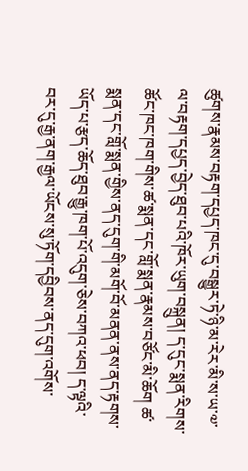ཚུགས་རྣམས་བརྟག་དཔྱད་ཁང་དུ་བསྒྱུར་ཏེ་ཉི་མ་རེར་མི་ས་ཡ་༧་ལ་བརྟག་དཔྱད་བྱེད་ཐུབ་པའི་ཁོར་ཡུག་བསྐྲུན། ད་དུང་སྨན་རིགས་ཚོང་ཁང་ཁག་གིས་ཚ་སྨན་དང་གློ་སྨན་རྣམས་བཙོང་མི་ཆོག ཚ་སྨན་དང་གློ་སྨན་གྱིས་ནད་དུག་གི་མགོ་བོ་མནན་ནས་ནད་རྟགས་ཡོད་པ་རྩད་ཆོད་ཐུབ་རྒྱུ་ཁག་པོ་འདུག་ཅེས་བཀའ་ཕབ། ད་ལྟའི་བར་དུ་རྒྱ་ནག་རྒྱལ་ཡོངས་སུ་ཏོག་དབྱིབས་ནད་དུག་འགོས་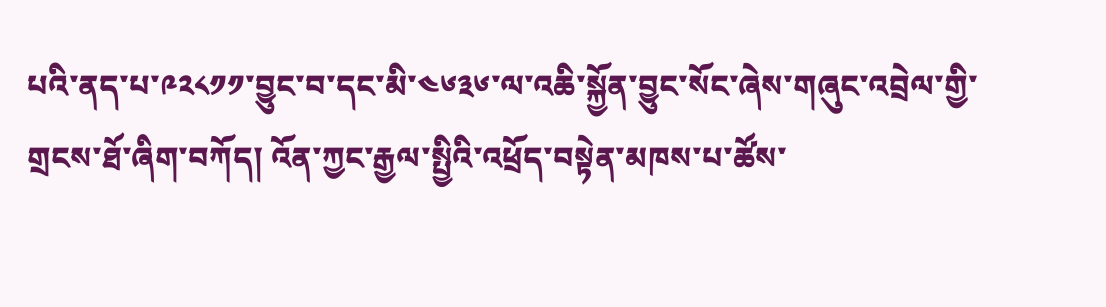པའི་ནད་པ་༩༢༨༡༡་བྱུང་བ་དང་མི་༤༦༣༦་ལ་འཆི་སྐྱོན་བྱུང་སོང་ཞེས་གཞུང་འབྲེལ་གྱི་གྲངས་ཐོ་ཞིག་བཀོད། འོན་ཀྱང་རྒྱལ་སྤྱིའི་འཕྲོད་བསྟེན་མཁས་པ་ཚོས་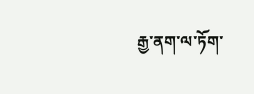རྒྱ་ནག་ལ་ཏོག་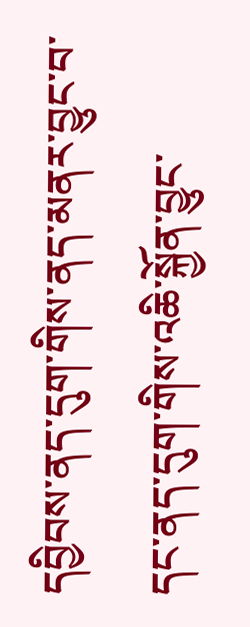དབྱིབས་ནད་དུག་གིས་ནད་མནར་བྱུང་བ་དང་ནད་དུག་གིས་འཆི་སྐྱོན་བྱུང་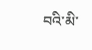བའི་མི་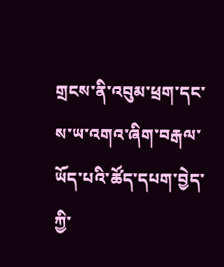གྲངས་ནི་འབུམ་ཕྲག་དང་ས་ཡ་འགའ་ཞིག་བརྒལ་ཡོད་པའི་ཚོད་དཔག་བྱེད་ཀྱི་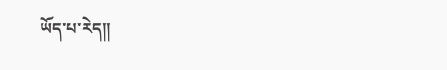ཡོད་པ་རེད།།